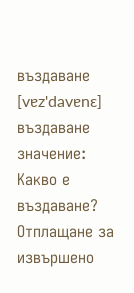въздаване
[vɐz'davɐnɛ]
въздаване значение:
Какво е въздаване? Отплащане за извършено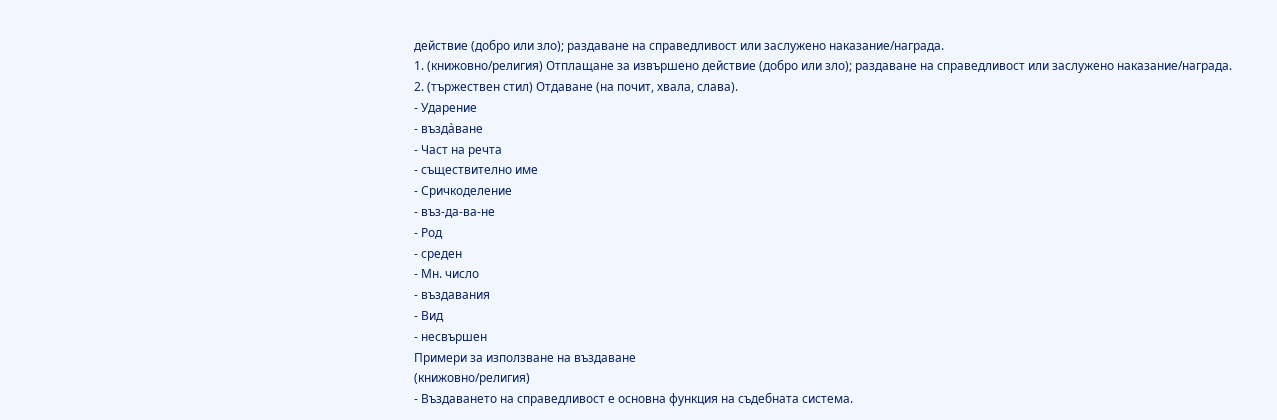действие (добро или зло); раздаване на справедливост или заслужено наказание/награда.
1. (книжовно/религия) Отплащане за извършено действие (добро или зло); раздаване на справедливост или заслужено наказание/награда.
2. (тържествен стил) Отдаване (на почит, хвала, слава).
- Ударение
- възда̀ване
- Част на речта
- съществително име
- Сричкоделение
- въз-да-ва-не
- Род
- среден
- Мн. число
- въздавания
- Вид
- несвършен
Примери за използване на въздаване
(книжовно/религия)
- Въздаването на справедливост е основна функция на съдебната система.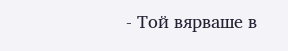- Той вярваше в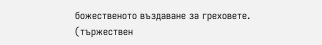божественото въздаване за греховете.
(тържествен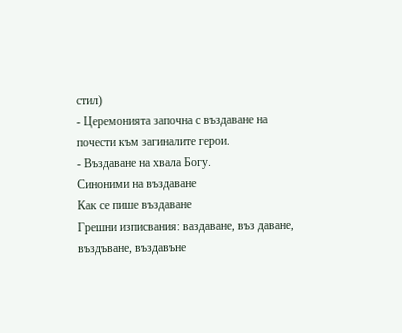стил)
- Церемонията започна с въздаване на почести към загиналите герои.
- Въздаване на хвала Богу.
Синоними на въздаване
Как се пише въздаване
Грешни изписвания: ваздаване, въз даване, въздъване, въздавъне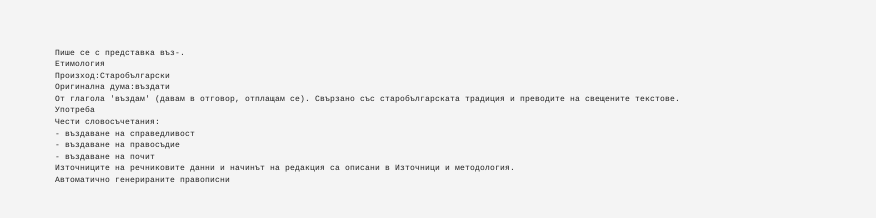Пише се с представка въз-.
Етимология
Произход:Старобългарски
Оригинална дума:въздати
От глагола 'въздам' (давам в отговор, отплащам се). Свързано със старобългарската традиция и преводите на свещените текстове.
Употреба
Чести словосъчетания:
- въздаване на справедливост
- въздаване на правосъдие
- въздаване на почит
Източниците на речниковите данни и начинът на редакция са описани в Източници и методология.
Автоматично генерираните правописни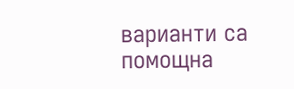варианти са помощна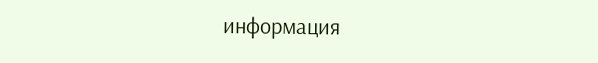информация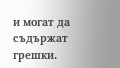и могат да съдържат грешки.